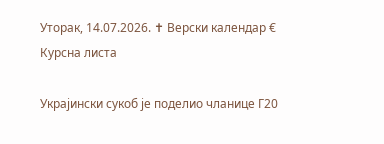Уторак, 14.07.2026. ✝ Верски календар € Курсна листа

Украјински сукоб је поделио чланице Г20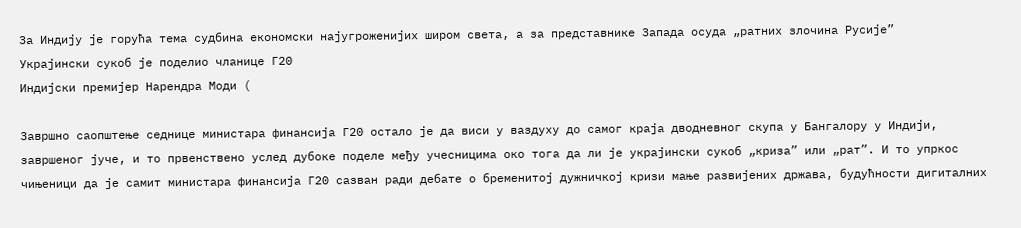За Индију је горућа тема судбина економски најугроженијих широм света, а за представнике Запада осуда „ратних злочина Русије”
Украјински сукоб је поделио чланице Г20
Индијски премијер Нарендра Моди (

Завршно саопштење седнице министара финансија Г20 остало је да виси у ваздуху до самог краја дводневног скупа у Бангалору у Индији, завршеног јуче, и то првенствено услед дубоке поделе међу учесницима око тога да ли је украјински сукоб „криза” или „рат”. И то упркос чињеници да је самит министара финансија Г20 сазван ради дебате о бременитој дужничкој кризи мање развијених држава, будућности дигиталних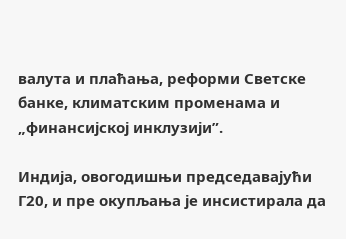валута и плаћања, реформи Светске банке, климатским променама и „финансијској инклузији”.

Индија, овогодишњи председавајући Г20, и пре окупљања је инсистирала да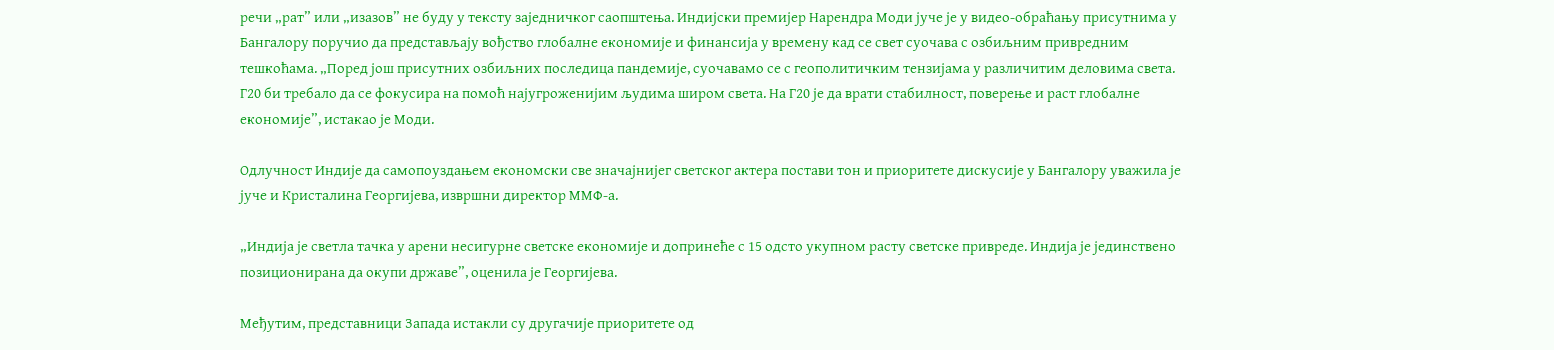речи „рат” или „изазов” не буду у тексту заједничког саопштења. Индијски премијер Нарендра Моди јуче је у видео-обраћању присутнима у Бангалору поручио да представљају вођство глобалне економије и финансија у времену кад се свет суочава с озбиљним привредним тешкоћама. „Поред још присутних озбиљних последица пандемије, суочавамо се с геополитичким тензијама у различитим деловима света. Г20 би требало да се фокусира на помоћ најугроженијим људима широм света. На Г20 је да врати стабилност, поверење и раст глобалне економије”, истакао је Моди.

Одлучност Индије да самопоуздањем економски све значајнијег светског актера постави тон и приоритете дискусије у Бангалору уважила је јуче и Кристалина Георгијева, извршни директор ММФ-а.

„Индија је светла тачка у арени несигурне светске економије и допринеће с 15 одсто укупном расту светске привреде. Индија је јединствено позиционирана да окупи државе”, оценила је Георгијева.

Међутим, представници Запада истакли су другачије приоритете од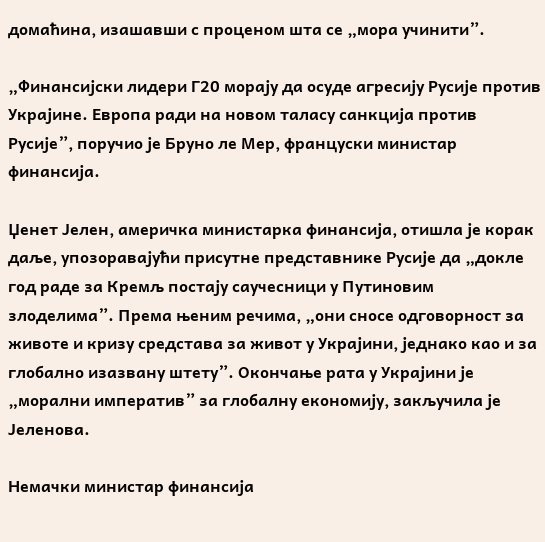домаћина, изашавши с проценом шта се „мора учинити”.

„Финансијски лидери Г20 морају да осуде агресију Русије против Украјине. Европа ради на новом таласу санкција против Русије”, поручио је Бруно ле Мер, француски министар финансија.

Џенет Јелен, америчка министарка финансија, отишла је корак даље, упозоравајући присутне представнике Русије да „докле год раде за Кремљ постају саучесници у Путиновим злоделима”. Према њеним речима, „они сносе одговорност за животе и кризу средстава за живот у Украјини, једнако као и за глобално изазвану штету”. Окончање рата у Украјини је „морални императив” за глобалну економију, закључила је Јеленова.

Немачки министар финансија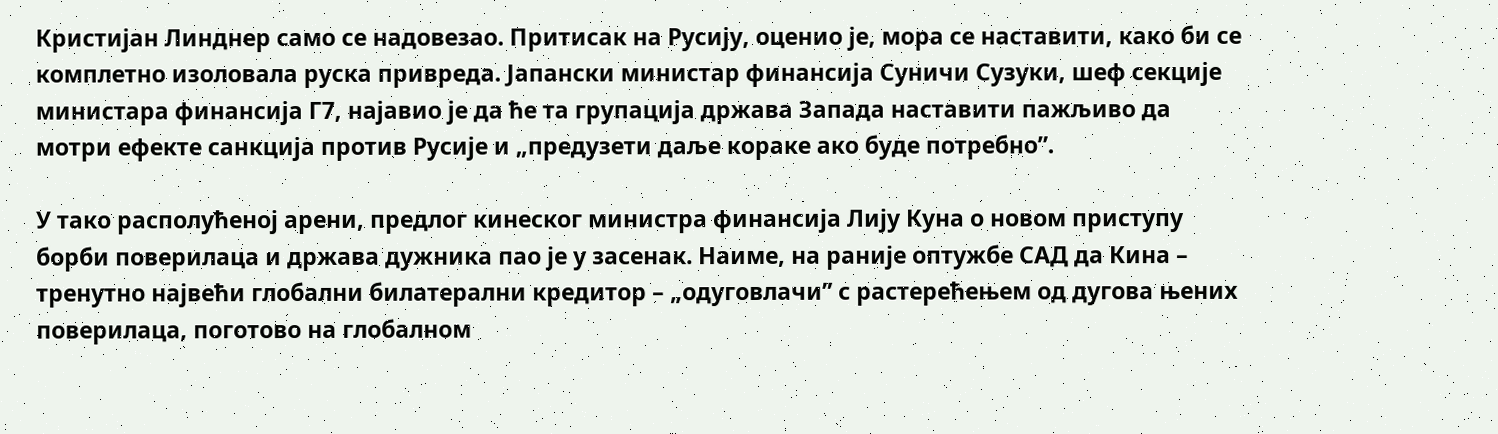Кристијан Линднер само се надовезао. Притисак на Русију, оценио је, мора се наставити, како би се комплетно изоловала руска привреда. Јапански министар финансија Суничи Сузуки, шеф секције министара финансија Г7, најавио је да ће та групација држава Запада наставити пажљиво да мотри ефекте санкција против Русије и „предузети даље кораке ако буде потребно”.

У тако располућеној арени, предлог кинеског министра финансија Лију Куна о новом приступу борби поверилаца и држава дужника пао је у засенак. Наиме, на раније оптужбе САД да Кина – тренутно највећи глобални билатерални кредитор – „одуговлачи” с растерећењем од дугова њених поверилаца, поготово на глобалном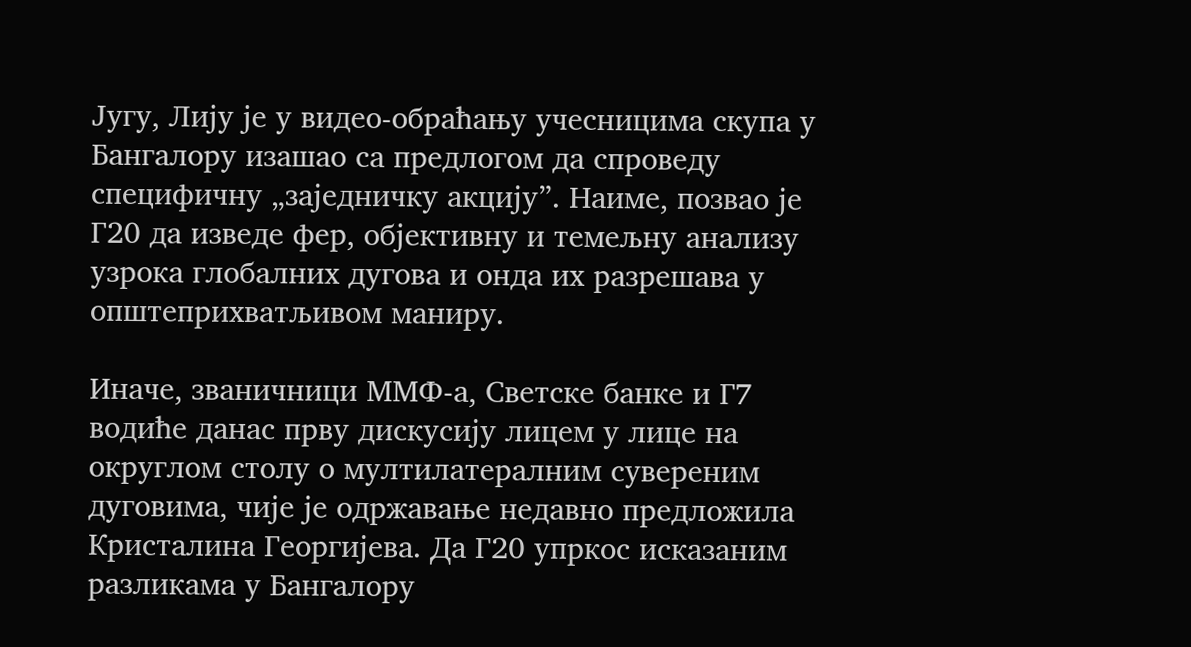Југу, Лију је у видео-обраћању учесницима скупа у Бангалору изашао са предлогом да спроведу специфичну „заједничку акцију”. Наиме, позвао је Г20 да изведе фер, објективну и темељну анализу узрока глобалних дугова и онда их разрешава у општеприхватљивом маниру.

Иначе, званичници ММФ-а, Светске банке и Г7 водиће данас прву дискусију лицем у лице на округлом столу о мултилатералним сувереним дуговима, чије је одржавање недавно предложила Кристалина Георгијева. Да Г20 упркос исказаним разликама у Бангалору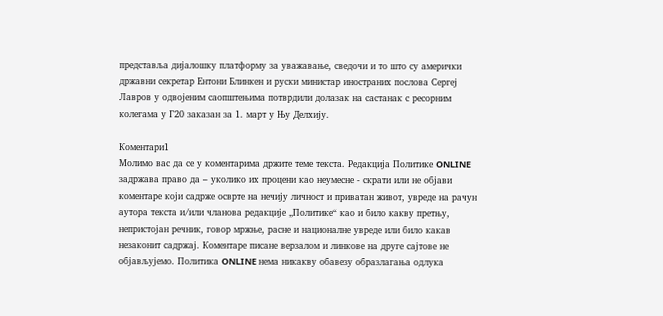представља дијалошку платформу за уважавање, сведочи и то што су амерички државни секретар Ентони Блинкен и руски министар иностраних послова Сергеј Лавров у одвојеним саопштењима потврдили долазак на састанак с ресорним колегама у Г20 заказан за 1. март у Њу Делхију.

Коментари1
Молимо вас да се у коментарима држите теме текста. Редакција Политике ONLINE задржава право да – уколико их процени као неумесне - скрати или не објави коментаре који садрже осврте на нечију личност и приватан живот, увреде на рачун аутора текста и/или чланова редакције „Политике“ као и било какву претњу, непристојан речник, говор мржње, расне и националне увреде или било какав незаконит садржај. Коментаре писане верзалом и линкове на друге сајтове не објављујемо. Политика ONLINE нема никакву обавезу образлагања одлука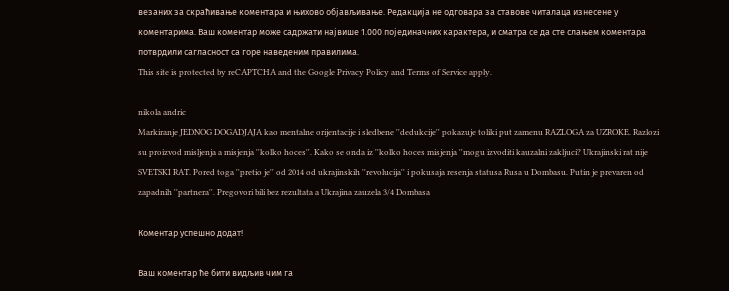везаних за скраћивање коментара и њихово објављивање. Редакција не одговара за ставове читалаца изнесене у коментарима. Ваш коментар може садржати највише 1.000 појединачних карактера, и сматра се да сте слањем коментара потврдили сагласност са горе наведеним правилима.
This site is protected by reCAPTCHA and the Google Privacy Policy and Terms of Service apply.

nikola andric
Markiranje JEDNOG DOGADJAJA kao mentalne orijentacije i sledbene ''dedukcije'' pokazuje toliki put zamenu RAZLOGA za UZROKE. Razlozi su proizvod misljenja a misjenja ''kolko hoces''. Kako se onda iz ''kolko hoces misjenja ''mogu izvoditi kauzalni zakljuci? Ukrajinski rat nije SVETSKI RAT. Pored toga ''pretio je'' od 2014 od ukrajinskih ''revolucija'' i pokusaja resenja statusa Rusa u Dombasu. Putin je prevaren od zapadnih ''partnera''. Pregovori bili bez rezultata a Ukrajina zauzela 3/4 Dombasa

Комeнтар успeшно додат!

Ваш комeнтар ћe бити видљив чим га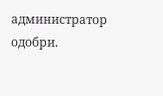администратор одобри.